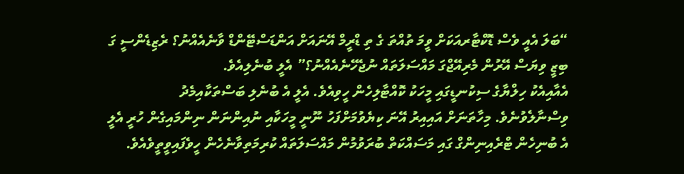“ބަލަ އެއީ ވެސް ޑޮކްޓާރއަކަށް ވީމަ ތުއްތަ ގެ ތި ޑްރީމް އޭނައަށް އަންޑަސްޓޭންޑް ވާނެއެއްނު؟ ރެޒިޑެންސީ ގަ ބިޒީ ވިޔަސް އޭރުން މެރިއޭޖްގަ މައްސަލަތައް ނުޖެހޭނެއެއްނު؟” އެލީ ބުނެލިއެވެ.
އެއާއިއެކު ހިލްޔާގެ ސިކުނޑީގައި މީހަކު ކޮއްޓާލިހެން ހީވިއެވެ. އެލީ އެ ބުނެލި ބަސްތަކާއިމެދު ވިސްނާލެވުނެވެ. މިހާތަނަށް އައިއިރު އޭނަ ކިޔެވުމަށްފަހު ނޫނީ މީހަކާއި ނުއިންނަން ނިންމައިގެން ހުރީ އެލީ އެ ބުނިހެން ޓްރެއިނިންގް ގައި މަސައްކަތް ބުރަވުމުން މައްސަލަތައް ކުރިމަތިވާނެހެން ހީވެފައިވީތީވެއެވެ.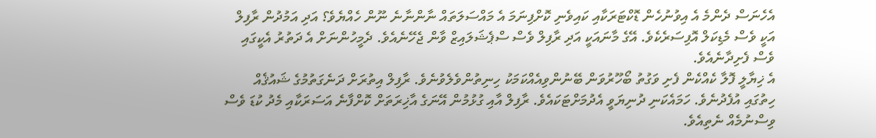އެހެނަސް ދެންމެ އެ އިވުނުހެން ޑޮކްޓަރަކާއި ކައިވެނި ކޮށްފިނަމަ އެ މައްސަލަތައް ނާންނާނެ ނޫން ހެއްޔެވެ؟ އަދި އަމުދުން ރާފިލް އަކީ ވެސް މެޑިކަލް އޮފިސަރެކެވެ. އޭގެ މާނައަކީ އަދި ރާފިލް ވެސް ސްޕެޝަލައިޒް ވާން ޖެހޭނެއެވެ. ދެމީހުންނަށް އެ ދަތުރު އެކީގައި ވެސް ފެށިދާނެއެވެ.
އެ ޚިޔާލީ ފޮލާ ކެއްކެން ފެށި ވަގުތު ބޯހޫރުވަން ބޭނުންވިއެއްކަމަކު ހިނިތުންވެލެވުނެވެ. ރާފިލް އިތުރަށް ދަނެގަތުމުގެ ޝައުޤެއް ހިތުގައި އުފެދުނެވެ. ހަމައެކަނި ދުނިޔަވީ އެދުމަށްޓަކައެވެ. ރާފިލް އާއި ގުޅުމުން އޭނަގެ އާޚިރަތަށް ކޮށްފާނެ އަސަރަކާއި މެދު ކުޑަ ވެސް ވިސްނުމެއް ނެތިއެވެ.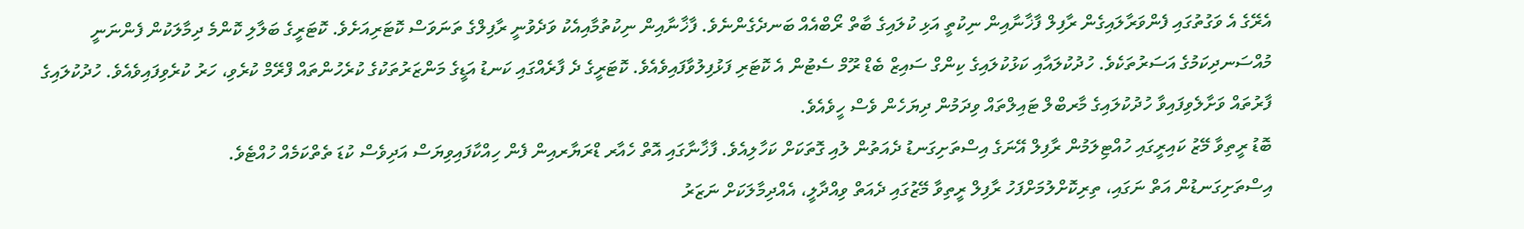އެރޭގެ އެ ވަގުތުގައި ފެންވަރާލައިގެން ރާފިލް ފާޚާނާއިން ނިކުތީ އަޅި ކުލައިގެ ބާތް ރޯބްއެއް ބަނދެގެންނެވެ. ފާޚާނާއިން ނިކުތުމާއިއެކު ވަދެވުނީ ރާފިލްގެ ތަނަވަސް ކޮޓަރިއަށެވެ. ކޮޓަރީގެ ބަލާލި ކޮންމެ ދިމާލަކުން ފެންނަނީ މުއްސަނދިކަމުގެ އަސަރުތަކެވެ. ހުދުކުލައާއި ކަޅުކުލައިގެ ކިންގް ސައިޒް ބެޑް ރޫމް ސެޓުން އެ ކޮޓަރި ފަޅުފިލުވާފައިވެއެވެ. ކޮޓަރީގެ ދެ ފާރެއްގައި ކަނޑު އަޑީގެ މަންޒަރުތަކުގެ ކުރެހުންތައް ފްރޭމް ކުރެވި، ހަރު ކުރެވިފައިވެއެވެ. ހުދުކުލައިގެ ފާރުތައް ވަށާލެވިފައިވާ ހުދުކުލައިގެ މާރބްލް ޓައިލްތައް ވިދަމުން ދިޔަހެން ވެސް ހީވެއެވެ.
ބޮޑު ރީތިވާ މޭޒު ކައިރީގައި ހުއްޓިލަމުން ރާފިލް އޭނަގެ އިސްތަށިގަނޑު ދެއަތުން ލުއި ގޮތަކަށް ކަހާލިއެވެ. ފާޚާނާގައި އޮތް ހެއާރ ޑްރަޔާރއިން ފެން ހިއްކާފައިވިޔަސް އަދިވެސް ކުޑަ ތެތްކަމެއް ހުއްޓެވެ.
އިސްތަށިގަނޑުން އަތް ނަގައި، ތިރިކޮށްލުމަށްފަހު ރާފިލް ރީތިވާ މޭޒުގައި ދެއަތް ވިއްދާލީ، އެއްދިމާލަކަށް ނަޒަރު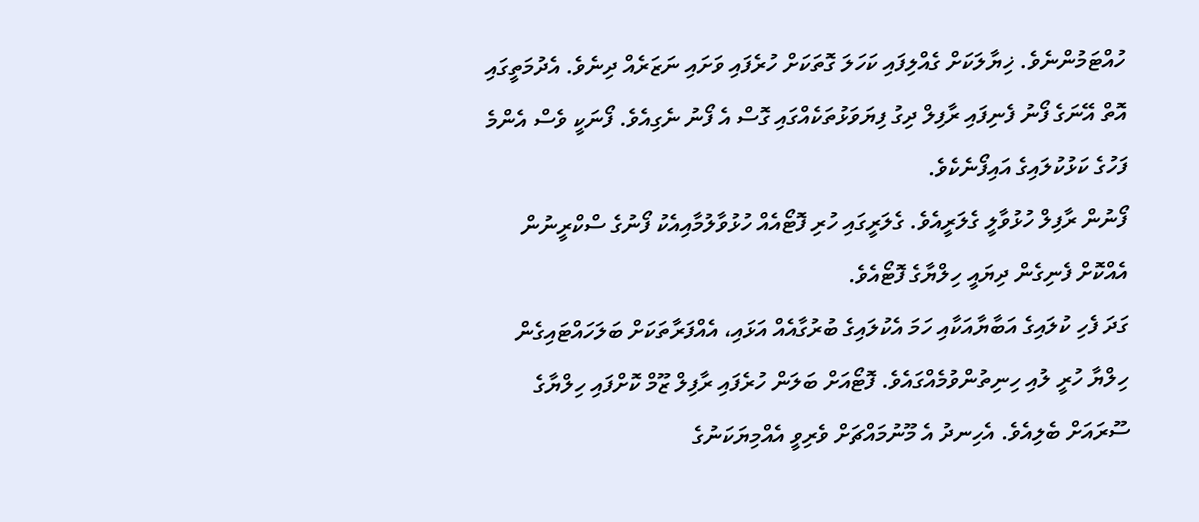ހުއްޓަމުންނެވެ. ޚިޔާލަކަށް ގެއްލިފައި ކަހަލަ ގޮތަކަށް ހުރެފައި ވަށައި ނަޒަރެއް ދިނެވެ. އެދުމަތީގައި އޮތް އޭނަގެ ފޯނު ފެނިފައި ރާފިލް ދިގު ފިޔަވަޅުތަކެއްގައި ގޮސް އެ ފޯނު ނެގިއެވެ. ފޯނަކީ ވެސް އެންމެ ފަހުގެ ކަޅުކުލައިގެ އައިފޯނެކެވެ.
ފޯނުން ރާފިލް ހުޅުވާލީ ގެލަރީއެވެ. ގެލަރީގައި ހުރި ފޮޓޯއެއް ހުޅުވާލުމާއިއެކު ފޯނުގެ ސްކްރީނުން އެއްކޮށް ފެނިގެން ދިޔައީ ހިލްޔާގެ ފޮޓޯއެވެ.
ގަދަ ފެހި ކުލައިގެ އަބާޔާއަކާއި ހަމަ އެކުލައިގެ ބުރުގާއެއް އަޅައި، އެއްފަރާތަކަށް ބަލަހައްޓައިގެން ހިލްޔާ ހުރީ ލުއި ހިނިތުންވުމެއްގައެވެ. ފޮޓޯއަށް ބަލަން ހުރެފައި ރާފިލް ޒޫމް ކޮށްފައި ހިލްޔާގެ ސޫރައަށް ބެލިއެވެ. އެހިނދު އެ މޫނުމައްޗަށް ވެރިވީ އެއްމިޔަކަނުގެ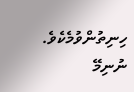ހިނިތުންވުމެކެވެ.
ނުނިމޭ